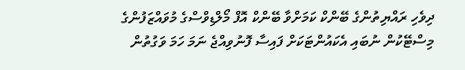ދިވެހި ރައްޔިތުންގެ ބޭންކް ކަމަށްވާ ބޭންކް އޮފް މޯލްޑިވްސްގެ މުވައްޒަފުންގެ މިސްޓޭކުން ނުބައި އެކައުންޓަކަށް ފައިސާ ފޮނުވިއްޖެ ނަމަ ހަމަ ވަގުތުން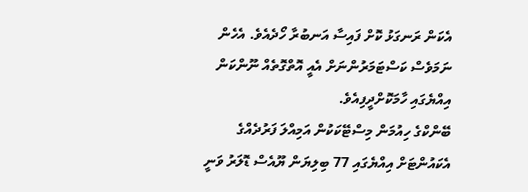އެކަން ރަނގަޅު ކޮށް ފައިސާ އަނބުރާ ހޯދެއެވެ. އެހެން ނަމަވެސް ކަސްޓަމަރުންނަށް އެއީ އޮތްގޮތެއް ނޫންކަން އިއްޔެގައި ހާމަކޮށްދީފިއެވެ.
ބޭންކްގެ ހިއުމަން މިސްޓޭކަކުން އަމިއްލަ ފަރުދެއްގެ އެކައުންޓަށް އިއްޔެގައި 77 ބިލިޔަން ޔޫއެސް ޑޮލަރު ވަނީ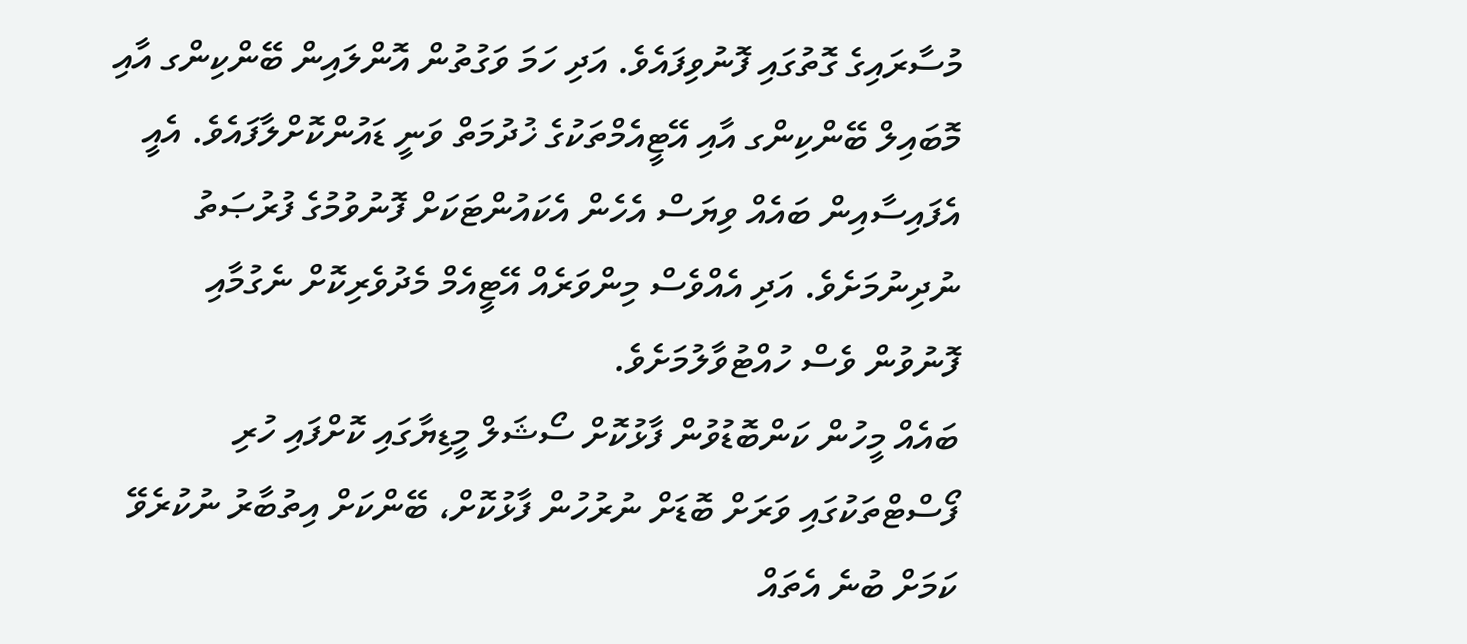މުސާރައިގެ ގޮތުގައި ފޮނުވިފައެވެ. އަދި ހަމަ ވަގުތުން އޮންލައިން ބޭންކިންގ އާއި މޮބައިލް ބޭންކިންގ އާއި އޭޓީއެމްތަކުގެ ޚުދުމަތް ވަނީ ޑައުންކޮށްލާފައެވެ. އެއީ އެފައިސާއިން ބައެއް ވިޔަސް އެހެން އެކައުންޓަކަށް ފޮނުވުމުގެ ފުރުޞަތު ނުދިނުމަށެވެ. އަދި އެއްވެސް މިންވަރެއް އޭޓީއެމް މެދުވެރިކޮށް ނެގުމާއި ފޮނުވުން ވެސް ހުއްޓުވާލުމަށެވެ.
ބައެއް މީހުން ކަންބޮޑުވުން ފާޅުކޮށް ސޯޝަލް މީޑިޔާގައި ކޮށްފައި ހުރި ފޯސްޓްތަކުގައި ވަރަށް ބޮޑަށް ނުރުހުން ފާޅުކޮށް، ބޭންކަށް އިތުބާރު ނުކުރެވޭ ކަމަށް ބުނެ އެތައް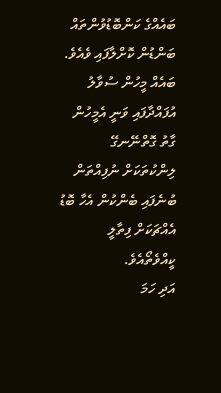ބައެއްގެ ކަންބޮޑުވުންތައް ބަންޑުން ކޮށްލާފައި ވެއެވެ. ބައެއް މީހުން ސުވާލު އުފައްދާފައި ވަނީ އެމީހުން ގާތު ގޮތްނޭނގޭ ލިންކުތަކަށް ނުފިއްތަން ބުނެފައި ބެންކުން އެހާ ބޮޑު އެއްޗަކަށް ފިތާލީ ކީއްވެތޯއެވެ.
އަދި ހަމަ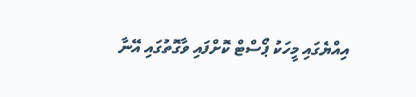އިއްޔެގައި މީހަކު ޕޯސްޓް ކޮށްފައި ވާގޮތުގައި އޭނާ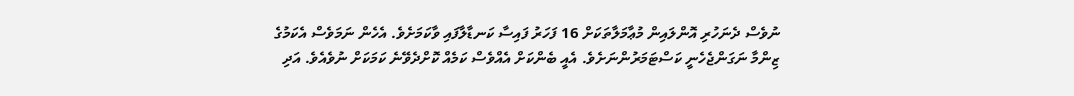ނުވެސް ދެނަހުރި އޮންލައިން މުޢާމަލާތަކަށް 16 ފަހަރު ފައިސާ ކަނޑާލާފައި ވާކަމަށެވެ. އެހެން ނަމަވެސް އެކަމުގެ ޒިންމާ ނަގަންޖެހެނީ ކަސްޓަމަރުންނަށެވެ. އެއީ ބެންކަށް އެއްވެސް ކަމެއް ކޮށްދެވޭނެ ކަމަކަށް ނުވެއެވެ. އަދި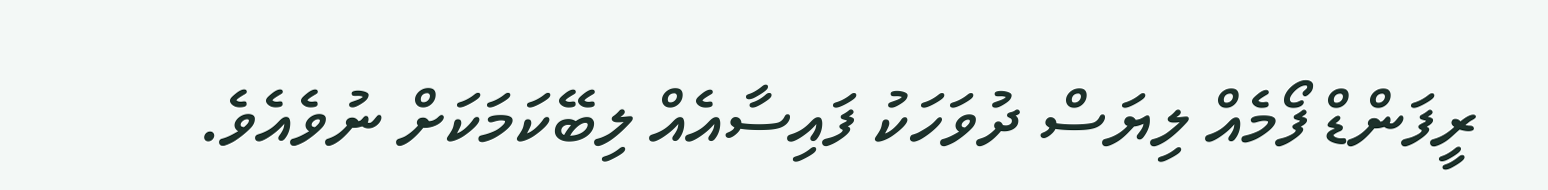ރީފަންޑް ފޯމެއް ލިޔަސް ދުވަހަކު ފައިސާއެއް ލިބޭކަމަކަށް ނުވެއެވެ.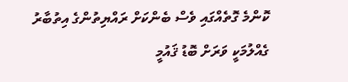ކޮންމެ ގޮތެއްގައި ވެސް ބެންކަށް ރައްޔިތުންގެ އިތުބާރު ގެއްލުމަކީ ވަރަށް ބޮޑު ޤައުމީ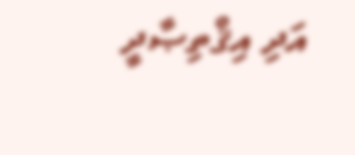އަދި އިޤްތިޞާދީ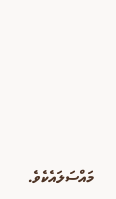މައްސަލައެކެވެ.